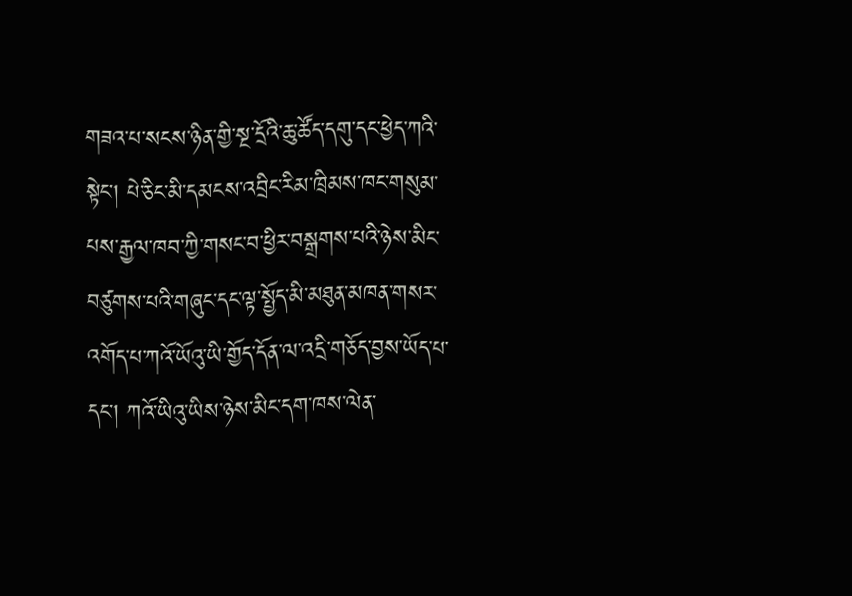གཟའ་པ་སངས་ཉིན་གྱི་སྔ་དྲོའི་ཆུ་ཚོད་དགུ་དང་ཕྱེད་ཀའི་སྟེང། པེ་ཅིང་མི་དམངས་འབྲིང་རིམ་ཁྲིམས་ཁང་གསུམ་པས་རྒྱལ་ཁབ་ཀྱི་གསང་བ་ཕྱིར་བསྒྲགས་པའི་ཉེས་མིང་བཙུགས་པའི་གཞུང་དང་ལྟ་སྤྱོད་མི་མཐུན་མཁན་གསར་འགོད་པ་ཀའོ་ཡོའུ་ཡི་གྱོད་དོན་ལ་འདྲི་གཅོད་བྱས་ཡོད་པ་དང་། ཀའོ་ཡིའུ་ཡིས་ཉེས་མིང་དག་ཁས་ལེན་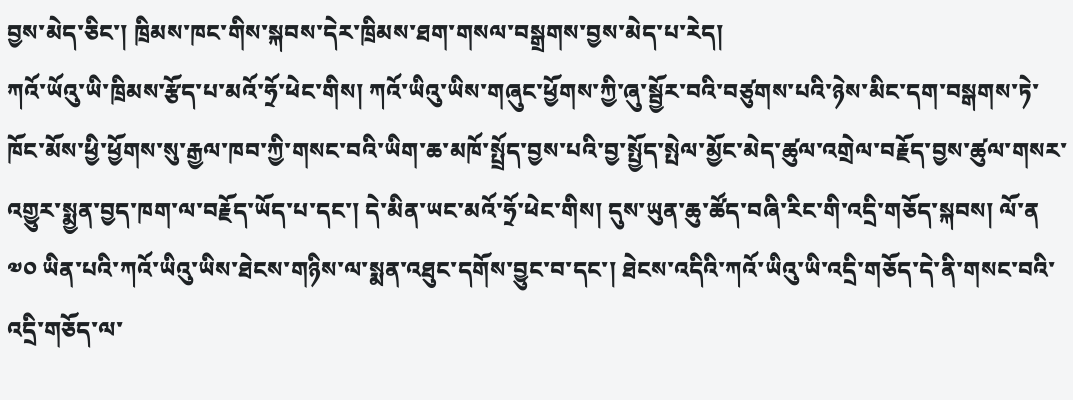བྱས་མེད་ཅིང་། ཁྲིམས་ཁང་གིས་སྐབས་དེར་ཁྲིམས་ཐག་གསལ་བསྒྲགས་བྱས་མེད་པ་རེད།
ཀའོ་ཡོའུ་ཡི་ཁྲིམས་རྩོད་པ་མའོ་ཧྲོ་ཕེང་གིས། ཀའོ་ཡིའུ་ཡིས་གཞུང་ཕྱོགས་ཀྱི་ཞུ་སྦྱོར་བའི་བཙུགས་པའི་ཉེས་མིང་དག་བསྒགས་ཏེ་ཁོང་མོས་ཕྱི་ཕྱོགས་སུ་རྒྱལ་ཁབ་ཀྱི་གསང་བའི་ཡིག་ཆ་མཁོ་སྤྲོད་བྱས་པའི་བྱ་སྤྱོད་སྤེལ་མྱོང་མེད་ཚུལ་འགྲེལ་བརྗོད་བྱས་ཚུལ་གསར་འགྱུར་སྨྱན་བྱད་ཁག་ལ་བརྗོད་ཡོད་པ་དང་། དེ་མིན་ཡང་མའོ་ཧྲོ་ཕེང་གིས། དུས་ཡུན་ཆུ་ཚོད་བཞི་རིང་གི་འདྲི་གཅོད་སྐབས། ལོ་ན ༧༠ ཡིན་པའི་ཀའོ་ཡིའུ་ཡིས་ཐེངས་གཉིས་ལ་སྨན་འཐུང་དགོས་བྱུང་བ་དང་། ཐེངས་འདིའི་ཀའོ་ཡིའུ་ཡི་འདྲི་གཅོད་དེ་ནི་གསང་བའི་འདྲི་གཅོད་ལ་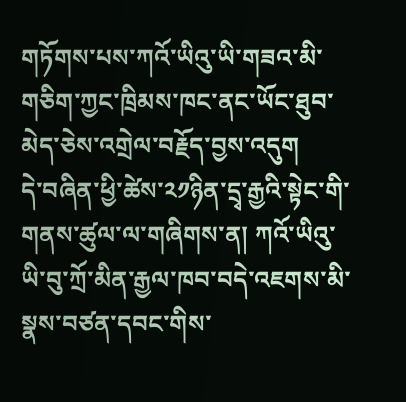གཏོགས་པས་ཀའོ་ཡིའུ་ཡི་གཟའ་མི་གཅིག་ཀྱང་ཁྲིམས་ཁང་ནང་ཡོང་ཐུབ་མེད་ཅེས་འགྲེལ་བརྗོད་བྱས་འདུག
དེ་བཞིན་ཕྱི་ཚེས་༢༡ཉིན་དྲྭ་རྒྱའི་སྟེང་གི་གནས་ཚུལ་ལ་གཞིགས་ན། ཀའོ་ཡིའུ་ཡི་བུ་ཀྲོ་མིན་རྒྱལ་ཁབ་བདེ་འཇགས་མི་སྣས་བཙན་དབང་གིས་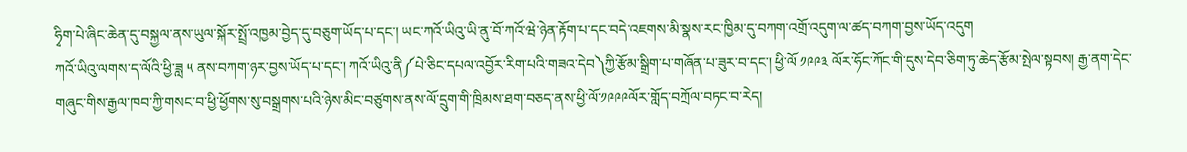ཧྭིག་པེ་ཞིང་ཆེན་དུ་བསྐྱལ་ནས་ཡུལ་སྐོར་སྤྲོ་འཁྱམ་བྱེད་དུ་བཅུག་ཡོད་པ་དང་། ཡང་ཀའོ་ཡིའུ་ཡི་ནུ་བོ་ཀའོ་ཝེ་ཉེན་རྟོག་པ་དང་བདེ་འཇགས་མི་སྣས་རང་ཁྱིམ་དུ་བཀག་འགྲོ་འདུག་ལ་ཚད་བཀག་བྱས་ཡོད་འདུག
ཀའོ་ཡིའུ་ལགས་ད་ལོའི་ཕྱི་ཟླ ༥ ནས་བཀག་ཉར་བྱས་ཡོད་པ་དང་། ཀའོ་ཡིའུ་ནི༼པེ་ཅིང་དཔལ་འབྱོར་རིག་པའི་གཟའ་དེབ༽ཀྱི་རྩོམ་སྒྲིག་པ་གཞོན་པ་ཟུར་བ་དང་། ཕྱི་ལོ ༡༩༩༣ ལོར་ཧོང་ཀོང་གི་དུས་དེབ་ཅིག་ཏུ་ཆེད་རྩོམ་སྤེལ་སྟབས། རྒྱ་ནག་དེང་གཞུང་གིས་རྒྱལ་ཁབ་ཀྱི་གསང་བ་ཕྱི་ཕྱོགས་སུ་བསྒྲགས་པའི་ཉེས་མིང་བཙུགས་ནས་ལོ་དྲུག་གི་ཁྲིམས་ཐག་བཅད་ནས་ཕྱི་ལོ་༡༩༩༩ལོར་གློད་བཀྲོལ་བཏང་བ་རེད།